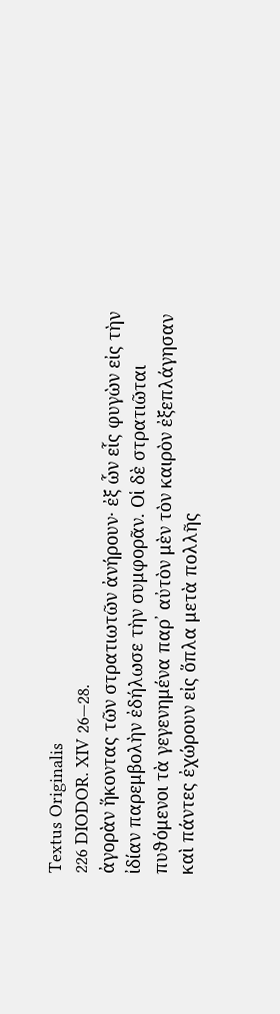Textus Originalis
226 DIODOR. XIV 26—28.
ἀγορὰν ἥκοντας τῶν στρατιωτῶν ἀνήρουν· ἐξ ὧν εἷς φυγὼν εἰς τὴν ἰδίαν παρεμβολὴν ἐδήλωσε τὴν συμφορᾶν. Οἱ δὲ στρατιῶται πυϑόμενοι τὰ γεγενημένα παρ᾽ αὐτὸν μὲν τὸν καιρὸν ἐξεπλάγησαν καὶ πάντες ἐχώρουν εἰς ὅπλα μετὰ πολλῆς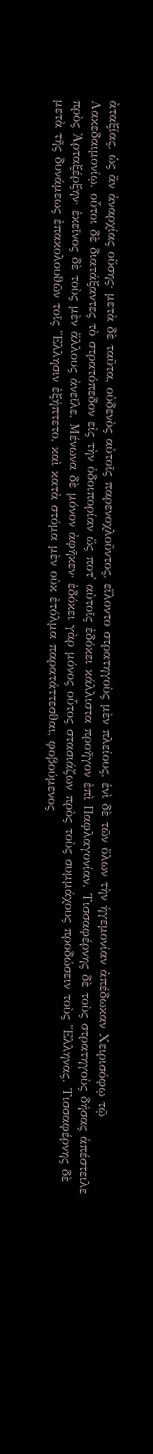ἀταξίας, ὡς ἂν ἀναρχίας οὔσης· μετὰ δὲ ταῦτα, οὐδενὸς αὐτοῖς παρενοχλοῦντος, εἵλοντο στρατηγοὺς μὲν πλείους, ἑνὶ δὲ τῶν ὅλων τὴν ἡγεμονίαν ἀπέδωκαν Χειρισόφῳ τῷ Λακεδαιμονίῳ. οὗτοι δὲ διατάξαντες τὸ στρατόπεδον εἰς τὴν ὁδοιπορίαν ὥς ποτ᾽ αὐτοῖς ἐδόκει κάλλιστα προῆγον ἐπὶ Παφλαγονίαν. Τισσαφέρνης δὲ τοὺς στρατηγοὺς δήσας ἀπέστειλε πρὸς Ἀρταξέρξην· ἐκεῖνος δὲ τοὺς μὲν ἄλλους ἀνεῖλε, Μένωνα δὲ μόνον ἀφῆκεν· ἐδόκει γὰρ μόνος οὗτος στασιάζων πρὸς τοὺς συμμάχους προδώσειν τοὺς Ἕλληνας. Τισσαφέρνης δὲ μετὰ τῆς δυνάμεως ἐπακολουϑῶν τοῖς Ἕλλησιν ἐξήπτετο, καὶ κατὰ στόμα μὲν οὐκ ἐτόλμα παρατάττεσϑαι, φοβούμενος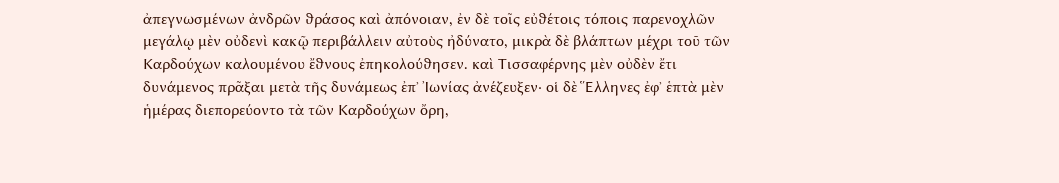ἀπεγνωσμένων ἀνδρῶν ϑράσος καὶ ἀπόνοιαν, ἐν δὲ τοῖς εὐϑέτοις τόποις παρενοχλῶν μεγάλῳ μὲν οὐδενὶ κακῷ περιβάλλειν αὐτοὺς ἠδύνατο, μικρὰ δὲ βλάπτων μέχρι τοῦ τῶν Καρδούχων καλουμένου ἔϑνους ἐπηκολούϑησεν. καὶ Τισσαφέρνης μὲν οὐδὲν ἔτι δυνάμενος πρᾶξαι μετὰ τῆς δυνάμεως ἐπ᾽ Ἰωνίας ἀνέζευξεν· οἱ δὲ Ἕλληνες ἐφ᾽ ἑπτὰ μὲν ἡμέρας διεπορεύοντο τὰ τῶν Καρδούχων ὄρη,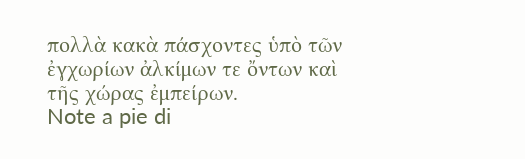πολλὰ κακὰ πάσχοντες ὑπὸ τῶν ἐγχωρίων ἀλκίμων τε ὄντων καὶ τῆς χώρας ἐμπείρων.
Note a pie di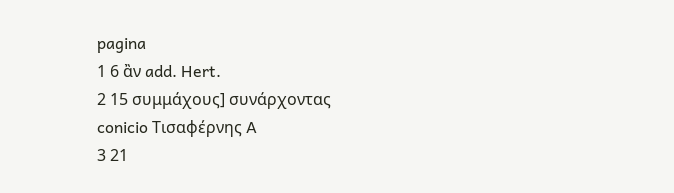pagina
1 6 ἂν add. Hert.
2 15 συμμάχους] συνάρχοντας conicio Τισαφέρνης A
3 21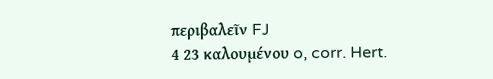περιβαλεῖν FJ
4 23 καλουμένου o, corr. Hert.